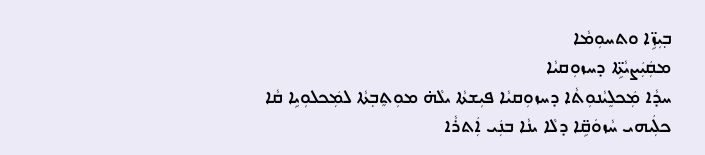ܒ݂ܝܼܙܹ̈ܐ ܘܬܚܘܼܡܵܐ
ܡܩܲܝܲܨܝܵܬܹ̈ܐ ܕܚܙܘܼܩܝܵܐ
ܚܕܵܐ ܡܲܟܠܸܝܵܢܘܼܬܵܐ ܕܚܙܘܼܩܝܵܐ ܦܝܼܫܬܵܐ ܝܠܵܗ̇ ܡܘܼܬܸܒ݂ܬܵܐ ܠܡܲܟܠܘܼܝܹܐ ܩܵܐ ܟܠܲܝܗܝ ܚܵܙܘܿܩܹ̈ܐ ܕܠܵܐ ܝܢܵܐ ܒܢܲܝ ܐܲܬܪܵܐ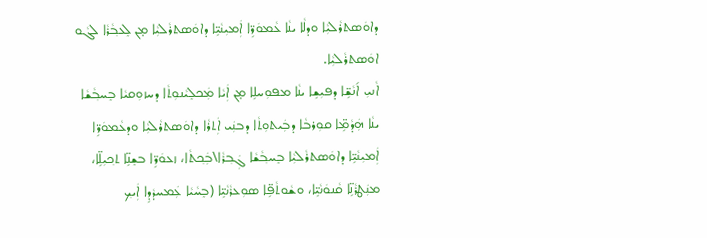ܕܐܘܿܣܬܪܵܠܝܼܵܐ ܘܕܠܵܐ ܝܢܵܐ ܥܵܡܘܿܪܹ̈ܐ ܐܲܡܝܼܢܵܝܹ̈ܐ ܕܐܘܿܣܬܪܵܠܝܼܵܐ ܡ̣ܢ ܠܸܥܒ݂ܵܪܵܐ ܠܓܵܘ ܐܘܿܣܬܪܵܠܝܼܵܐ.
ܐܵܢܝܼ ܐ݇ܢܵܫܹ̈ܐ ܕܦܝܼܫܹܐ ܝܢܵܐ ܡܦܘܼܚܠܹܐ ܡ̣ܢ ܐܲܝܵܐ ܡܲܟܠܸܝܵܢܘܼܬܵܐ ܕܚܙܘܼܩܝܵܐ ܒܸܚܒ݂ܵܫܵܐ ܝܢܵܐ ܗܲܕܵܡܹ̈ܐ ܩܘܼܪܒܵܐ ܕܒܲܝܬܘܼܬܵܐ ܕܒܢܲܝ ܐܲܬܪܵܐ ܕܐܘܿܣܬܪܵܠܝܼܵܐ ܘܕܥܵܡܘܿܪܹ̈ܐ ܐܲܡܝܼܢܵܝܹ̈ܐ ܕܐܘܿܣܬܪܵܠܝܼܵܐ ܒܸܚܒ݂ܵܫܵܐ ܓܲܒ݂ܪܵܐ\ܒܲܟ݂ܬܵܐ، ܙܥܘܿܪܹ̈ܐ ܒܫܸܢܹ̈ܐ ܬܟ݂ܝܼܠܹ̈ܐ، ܡܢܲܛܪܵܢܹ̈ܐ ܩܵܢܘܿܢܵܝܹ̈ܐ، ܘܫܵܘܬܵܦܹ̈ܐ ܣܘܼܥܪܵܢܵܝܹ̈ܐ (ܒܸܚܵܝܵܐ ܥܲܡܚܕܵܕܹܐ ܐܲܝܟ݂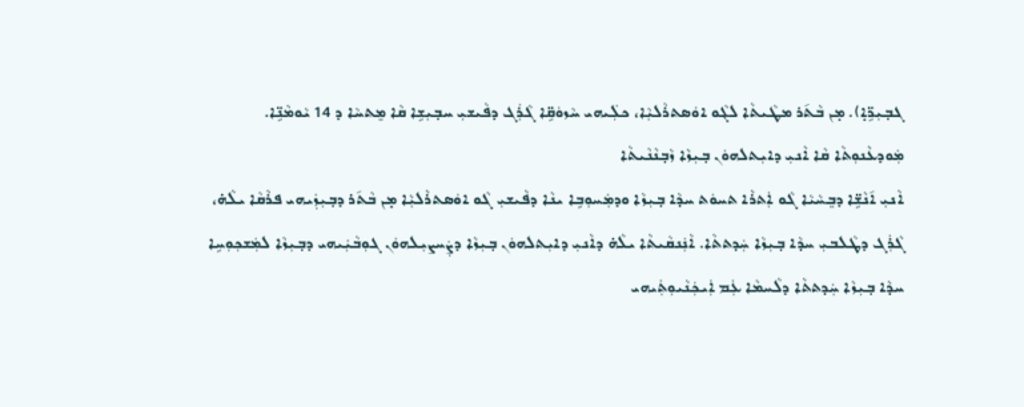ܓܒ݂ܝܼܪܹ̈ܐ̣). ܡ̣ܢ ܒܵܬ݇ܪ ܡܛܵܝܬܵܐ ܠܓܵܘ ܐܘܿܣܬܪܵܠܝܼܵܐ، ܟܠܲܝܗܝ ܚܵܙܘܿܩܹ̈ܐ ܓܵܪܲܓ ܕܦܵܝܫܝܼ ܚܒ݂ܝܼܫܹܐ ܩܵܐ ܡܸܬܚܵܐ ܕ 14 ܝܵܘܡܵܢܹ̈ܐ.
ܡܲܘܕܥܵܢܘܼܬܵܐ ܩܵܐ ܐܵܢܝܼ ܕܐܝܼܬܠܗܘܿܢ ܒ݂ܝܼܙܵܐ ܙܵܒ݂ܢܵܢܵܝܬܵܐ
ܐܵܢܝܼ ܐ݇ܢܵܫܹ̈ܐ ܕܒܸܚܵܝܵܐ ܓܵܘ ܐܲܬܪܵܐ ܬܚܘܿܬ ܚܕܵܐ ܒ݂ܝܼܙܵܐ ܘܕܡܲܚܘܼܒܹܐ ܝܢܵܐ ܕܦܵܝܫܝܼ ܓܵܘ ܐܘܿܣܬܪܵܠܝܼܵܐ ܡ̣ܢ ܒܵܬ݇ܪ ܕܒ݂ܝܼܙܲܝܗܝ ܦܪܵܩܵܐ ܝܠܵܗ̇، ܓܵܪܲܓ ܕܛܵܠܒܝܼ ܚܕܵܐ ܒ݂ܝܼܙܵܐ ܚܲܕܬܬܵܐ. ܐܵܢܲܢܩܵܝܬܵܐ ܝܠܵܗ̇ ܕܐܵܢܝܼ ܕܐܝܼܬܠܗܘܿܢ ܒ݂ܝܼܙܵܐ ܕܨܲܚܨܝܼܠܗܘܿܢ ܓܘܼܒܵܝܲܝܗܝ ܕܒ݂ܝܼܙܵܐ ܠܡܲܫܟ݂ܘܼܚܹܐ ܚܕܵܐ ܒ݂ܝܼܙܵܐ ܚܲܕܬܬܵܐ ܕܠܵܚܡܵܐ ܥܲܡ ܐܲܝܟܲܢܵܝܘܼܬܲܝܗܝ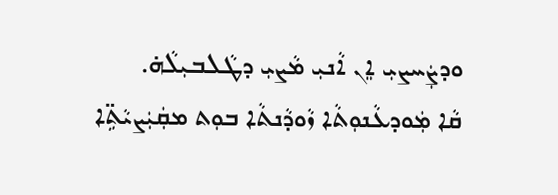ܘܕܨܲܚܨܝܼ ܐܸܢ ܐܵܢܝܼ ܡܵܨܝܼ ܕܛܵܠܒܝܼܠܵܗ̇.
ܩܵܐ ܡܲܘܕܥܵܢܘܼܬܵܐ ܙܵܘܕܵܢܬܵܐ ܒܘܼܬ ܡܩܲܝܲܨܝܵܬܹ̈ܐ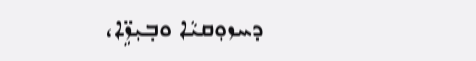ܕܚܙܘܼܩܝܵܐ ܘܒ݂ܝܼܙܹ̈ܐ،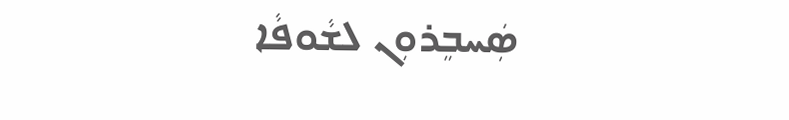ܣܲܚܒܸܪܘܼܢ ܠܫܵܘܦܵܐ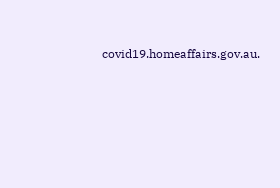covid19.homeaffairs.gov.au.